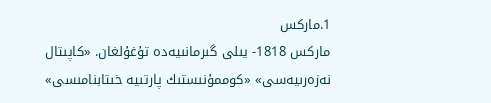1.ماركس
ماركس 1818- يىلى گىرمانىيەدە تۇغۇلغان. «كاپىتال نەزەرىيەسى» «كوممۇنىستىك پارتىيە خىتابنامىسى»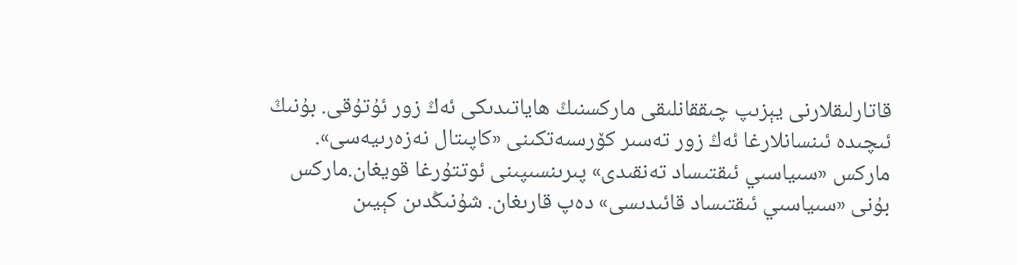قاتارلىقلارنى يېزىپ چىققانلىقى ماركسنىڭ ھاياتىدىكى ئەڭ زور ئۇتۇقى. بۇنىڭ ئىچىدە ئىنسانلارغا ئەڭ زور تەسىر كۆرسىەتكىنى «كاپىتال نەزەرىيەسى». ماركس «سىياسىي ئىقتىساد تەنقىدى» پىرىنسىپىنى ئوتتۇرغا قويغان.ماركس بۇنى «سىياسىي ئىقتىساد قائىدىسى» دەپ قارىغان. شۇنىڭدىن كېيىن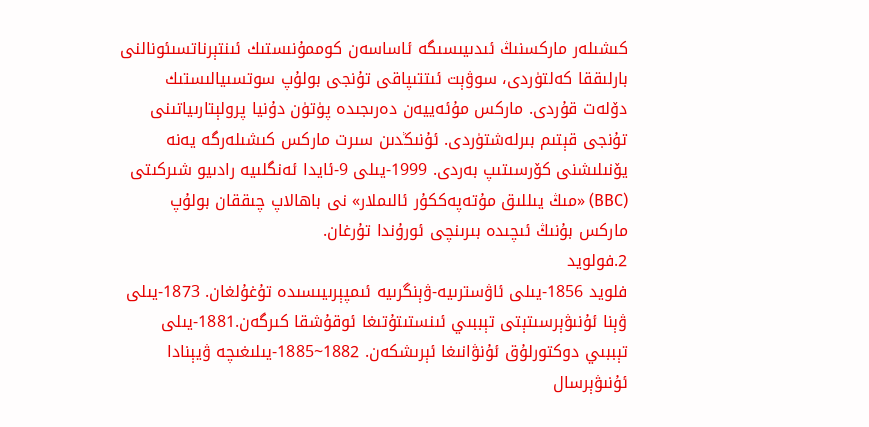كىشىلەر ماركسنىڭ ئىدىيىسىگە ئاساسەن كوممۇنىستىك ئىنتېرناتسىئونالنى بارلىققا كەلتۈردى، سوۋېت ئىتتىپاقى تۇنجى بولۇپ سوتسىيالىستىك دۆلەت قۇردى. ماركس مۇئەييەن دەرىجىدە پۈتۈن دۇنيا پرولېتارىياتىنى تۇنجى قېتىم بىرلەشتۈردى. ئۇنىڭدىن سىرت ماركس كىشىلەرگە يەنە يۆنىلىشنى كۆرسىتىپ بەردى. 1999-يىلى 9-ئايدا ئەنگلىيە رادىيو شىركىتى (BBC) «مىڭ يىللىق مۇتەپەككۇر ئالىملار» نى باھالاپ چىققان بولۇپ ماركس بۇنىڭ ئىچىدە بىرىنچى ئورۇندا تۇرغان.
2.فولويد
فلويد 1856-يىلى ئاۋسترىيە-ۋېنگرىيە ئىمپېرىيىسىدە تۇغۇلغان. 1873-يىلى ۋېنا ئۇنىۋېرسىتېتى تېببىي ئىنستىتۇتىغا ئوقۇشقا كىرگەن.1881-يىلى تېببىي دوكتورلۇق ئۇنۋانىغا ئېرىشكەن. 1882~1885-يىلىغىچە ۋيېنادا ئۇنىۋېرسال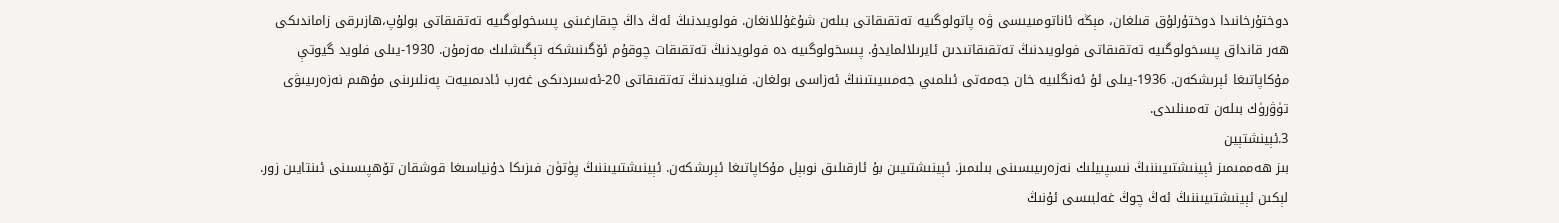دوختۇرخانىدا دوختۇرلۇق قىلغان، مېڭە ئاناتومىيىسى ۋە پاتولوگىيە تەتقىقاتى بىلەن شۇغۇللانغان. فولويىدنىڭ ئەڭ داڭ چىقارغىنى پىسخولوگىيە تەتقىقاتى بولۇپ،ھازىرقى زاماندىكى ھەر قانداق پىسخولوگىيە تەتقىقاتى فولويىدنىڭ تەتقىقاتىدىن ئايرىلالمايدۇ. پىسخولوگىيە دە فولويدنىڭ تەتقىقات چوقۇم ئۆگىنىشكە تېگىشلىك مەزمۇن. 1930-يىلى فلويد گيوتې مۇكاپاتىغا ئېرىشكەن. 1936-يىلى ئۇ ئەنگلىيە خان جەمەتى ئىلمىي جەمىىيىتىنىڭ ئەزاسى بولغان. فىلويىدنىڭ تەتقىقاتى 20-ئەسىردىكى غەرب ئادىمىيەت پەنلىرىنى مۇھىم نەزەرىيىۋى تۈۋرۈك بىلەن تەمىنلىدى.
3.ئېينشتېين
بىز ھەممىمىز ئېينىشتىيىننىڭ نىسپىيلىك نەزەرىيىسىنى بىلىمىز. ئېينىشتىيىن بۇ ئارقىلىق نوبېل مۇكاپاتىغا ئېرىشكەن. ئېينىشتىيىننىڭ پۈتۈن فىزىكا دۇنياسىغا قوشقان تۆھپىسىنى ئىنتايىن زور. لېكىن ئېينىشتىيىننىڭ ئەڭ چوڭ غەلبىسى ئۇنىڭ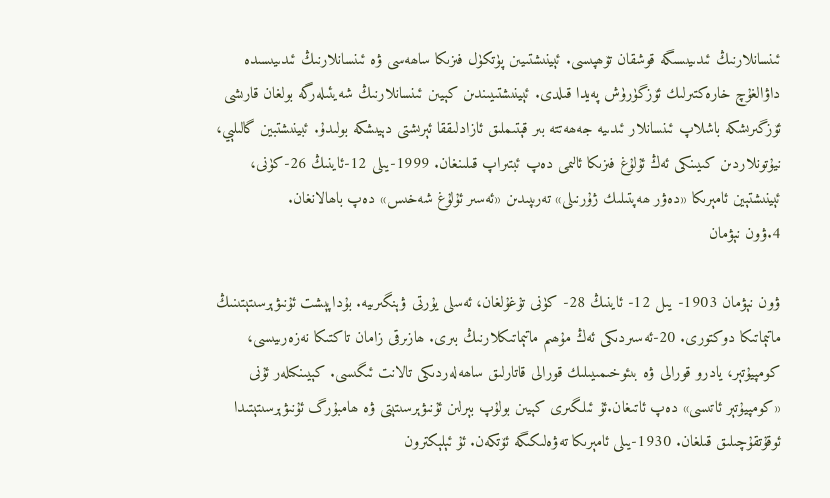ئىنسانلارنىڭ ئىدىيىسىگە قوشقان تۆھپىسى. ئېينىشتىيىن پۈتكۈل فىزىكا ساھەسى ۋە ئىنسانلارنىڭ ئىدىيىسىدە داۋالغۇچ خارەكتىرلىك ئۆزگۈرۈش پەيدا قىلدى. ئېينىشتىيىندىن كېيىن ئىنسانلارنىڭ شەيئىلەرگە بولغان قارىشى ئۆزگىرىشكە باشلاپ ئىنسانلار ئىدىيە جەھەتتە بىر قېتىملىق ئازادلىققا ئېرىشتى دېيىشكە بولىدۇ. ئبينىشتبين گالىلېي، نيۇتونلاردىن كىيىنكى ئەڭ ئۇلۇغ فىزىكا ئالىمى دەپ ئبتىراپ قىلىنغان. 1999-يىلى 12-ئاينىڭ 26-كۈنى، ئېينىشتېين ئامېرىكا «دەۋر ھەپتىلىك ژۇرنىلى» تەرىپىدىن «ئەسىر ئۇلۇغ شەخىس» دەپ باھالانغان.
4.ۋون نېۋمان

ۋون نېۋمان 1903- يىل 12- ئاينىڭ 28- كۈنى تۇغۇلغان، ئەسلى يۇرتى ۋېنگىرىيە. بۇداپېشت ئۇنىۋېرسىتېتىنىڭ ماتېماتىكا دوكتورى. 20-ئەسىردىكى ئەڭ مۇھىم ماتېماتىكلارنىڭ بىرى. ھازىرقى زامان تاكتىكا نەزەرىيىسى، كومپيۇتېر، يادرو قورالى ۋە بىئوخىمىيىلىك قورالى قاتارلىق ساھەلەردىكى تالانت ئىگىسى. كېيىنكىلەر ئۇنى «كومپيۇتېر ئاتىسى» دەپ ئاتىغان.ئۇ ئىلگىرى كېيىن بولۇپ بېرلىن ئۇنىۋېرسىتېتى ۋە ھامبۇرگ ئۇنىۋېرسىتېتىدا ئوقۇتقۇچىلىق قىلغان. 1930-يىلى ئامېرىكا تەۋەلىكىگە ئۆتكەن. ئۇ ئېلېكترون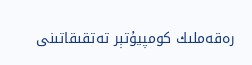رەقەملىك كومپيۇتېر تەتقىقاتىنى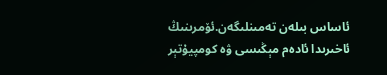ئاساس بىلەن تەمىنلىگەن.ئۆمرىنىڭ ئاخىرىدا ئادەم مېڭىسى ۋە كومپيۇتېر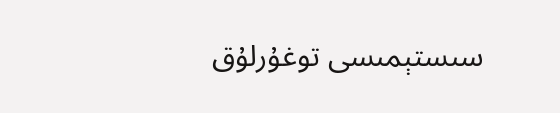سىستېمىسى توغۇرلۇق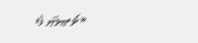«كومپيۇتېر ۋە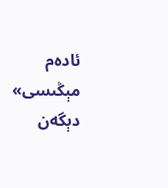ئادەم مېڭىسى» دېگەن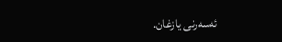ئەسەرنى يازغان.